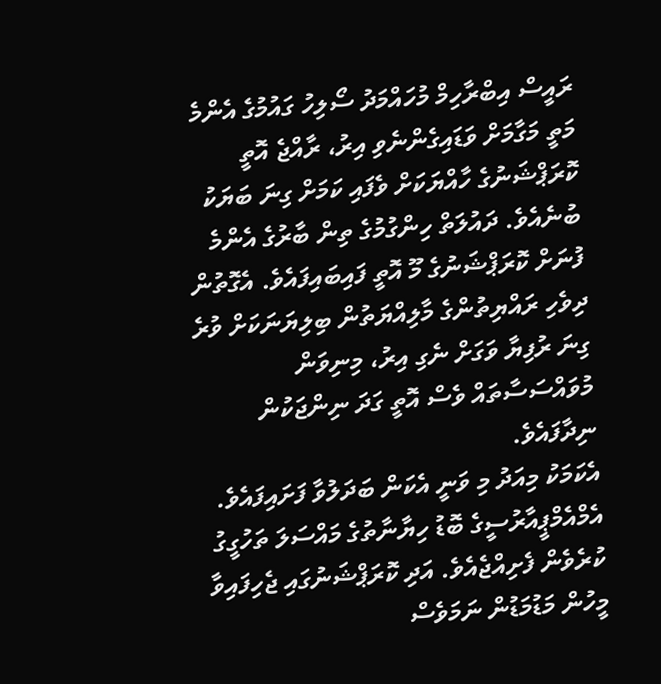ރައީސް އިބްރާހިމް މުހައްމަދު ސޯލިހު ގައުމުގެ އެންމެ މަތީ މަގާމަށް ވަޑައިގެންނެވި އިރު، ރާއްޖެ އޮތީ ކޮރަޕްޝަނުގެ ހާއްޔަކަށް ވެފައި ކަމަށް ގިނަ ބަޔަކު ބުނެއެވެ. ދައުލަތް ހިންގުމުގެ ތިން ބާރުގެ އެންމެ ފުނަށް ކޮރަޕްޝަނުގެ މޫ އޮތީ ފައިބައިފައެވެ. އެގޮތުން ދިވެހި ރައްޔިތުންގެ މާލިއްޔަތުން ބިލިޔަނަކަށް ވުރެ ގިނަ ރުފިޔާ ވަގަށް ނެގި އިރު، މިނިވަން މުވައްސަސާތައް ވެސް އޮތީ ގަދަ ނިންޖަކުން ނިދާފައެވެ.
އެކަމަކު މިއަދު މި ވަނީ އެކަން ބަދަލުވާ ފަށައިފައެވެ. އެމްއެމްޕީއާރުސީގެ ބޮޑު ހިޔާނާތުގެ މައްސަލަ ތަހުގީގު ކުރެވެން ފެށިއްޖެއެވެ. އަދި ކޮރަޕްޝަނުގައި ޖެހިފައިވާ މީހުން މަޑުމަޑުން ނަމަވެސް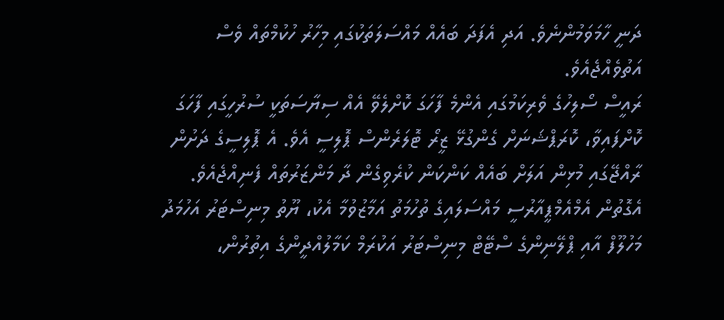ދަނީ ހާމަވަމުންނެވެ. އަދި އެފަދަ ބައެއް މައްސަލަތަކުގައި މިހާރު ހުކުމްތައް ވެސް އަތުވެއްޖެއެވެ.
ރައީސް ސޯލިހުގެ ވެރިކަމުގައި އެންމެ ފާހަގަ ކޮށްލެވޭ އެއް ސިޔާސަތަކީ ސުރުހީގައި ފާހަގަ ކޮށްފައިވާ، ކޮރަޕްޝަނަށް ގެންގުޅޭ ޒީރޯ ޓޮލަރެންސް ޕޮލިސީ އެވެ. އެ ޕޮލިސީގެ ދަށުން ރާއްޖޭގައި މުޅިން އަލަށް ބައެއް ކަންކަން ކުރެވިގެން ދާ މަންޒަރުތައް ފެނިއްޖެއެވެ.
އެގޮތުން އެމްއެމްޕީއާރުސީ މައްސަލައިގެ ތުހުމަތު އަމާޒުވުމާ އެކު، ޔޫތު މިނިސްޓަރު އަހުމަދު މަހުލޫފް އާއި ޕްލޭނިންގެ ސްޓޭޓް މިނިސްޓަރު އަކުރަމް ކަމާލުއްދީންގެ އިތުރުން،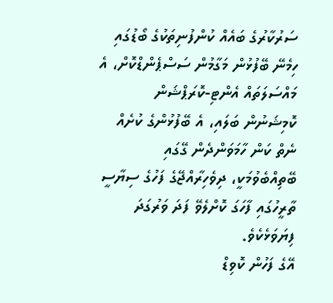ސަރުކާރުގެ ބައެއް ކުންފުނިތަކުގެ ބޯޑުގައި ހިމެނޭ ބޭފުޅުން މަގާމުން ސަސްޕެންޑްކޮށް، އެ މައްސަލަތައް އެންޓި-ކޮރަޕްޝަން ކޮމިޝަނުން ބަލައި، އެ ބޭފުޅުންގެ ކުށެއް ނެތް ކަން ހާމަވަންދެން ގޭގައި ބޭތިއްބެވުމަކީ، ދިވެހިރާއްޖޭގެ ފަހުގެ ސިޔާސީ ތާރީހުގައި ފާހަގަ ކޮށްލެވޭ ފަދަ ވަރުގަދަ ފިޔަވަޅެކެވެ.
އޭގެ ފަހުން ކޮވިޑް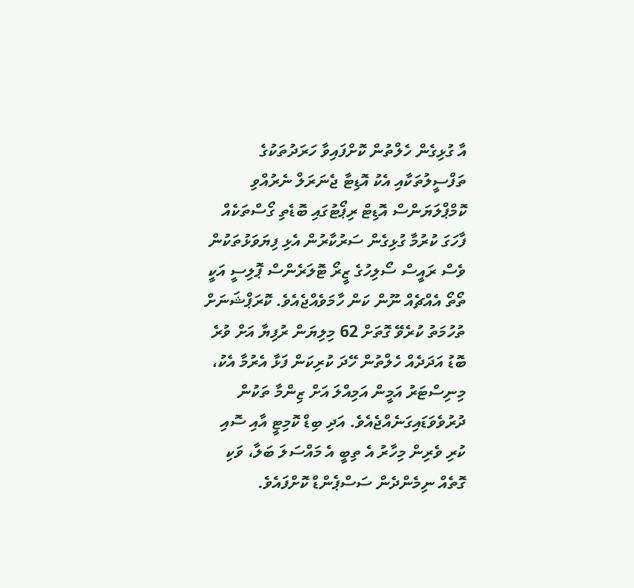އާ ގުޅިގެން ހެލްތުން ކޮށްފައިވާ ހަރަދުތަކުގެ ތަފްސީލުތަކާއި އެކު އޮޑިޓާ ޖެނަރަލް ނެރުއްވި ކޮމްޕްލަޔަންސް އޮޑިޓް ރިޕޯޓުގައި ބޮޑެތި ގޯސްތަކެއް ފާހަގަ ކުރުމާ ގުޅިގެން ސަރުކާރުން އެޅި ފިޔަވަޅުތަކުން ވެސް ރައީސް ސޯލިހުގެ ޒީރޯ ޓޮލަރެންސް ޕޮލިސީ އަކީ ތޯތޯ އެއްޗެއް ނޫން ކަން ހާމަވެއްޖެއެވެ. ކޮރަޕްޝަނަށް ތުހުމަތު ކުރެވޭ ގޮތަށް 62 މިލިޔަން ރުފިޔާ އަށް ވުރެ ބޮޑު އަދަދެއް ހެލްތުން ހޭދަ ކުރިކަން ފަޅާ އެރުމާ އެކު، މިނިސްޓަރު އަމީން އަމިއްލަ އަށް ޒިންމާ ތަކުން ދުރުވެވަޑައިގަނެއްޖެއެވެ. އަދި ބިޑް ކޮމިޓީ އާއި ސޮއި ކުރި ވެރިން މިހާރު އެ ތިބީ އެ މައްސަލަ ބަލާ، ވަކި ގޮތެއް ނިމެންދެން ސަސްޕެންޑް ކޮށްފައެވެ.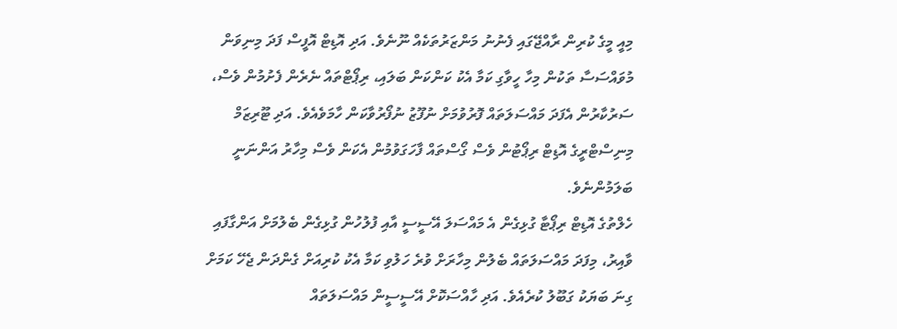މިއީ މީގެ ކުރިން ރާއްޖޭގައި ފެނުނު މަންޒަރުތަކެއް ނޫނެވެ. އަދި އޮޑިޓް އޮފީސް ފަދަ މިނިވަން މުވައްސަސާ ތަކުން މިހާ ހީވާގި ކަމާ އެކު ކަންކަން ބަލައި، ރިޕޯޓްތައް ނެރެން ފެށުމުން ވެސް، ސަރުކާރުން އެފަދަ މައްސަލަތައް ފޮރުވުމަށް ނުފޫޒު ނުފޯރުވާކަން ހާމަވެއެވެ. އަދި ޓޫރިޒަމް މިނިސްޓްރީގެ އޮޑިޓް ރިޕޯޓުން ވެސް ގޯސްތައް ފާހަގަވުމުން އެކަން ވެސް މިހާރު އަންނަނީ ބަލަމުންނެވެ.
ހެލްތުގެ އޮޑިޓް ރިޕޯޓާ ގުޅިގެން އެ މައްސަލަ އޭސީސީ އާއި ފުލުހުން ގުޅިގެން ބެލުމަށް އަންގާފައި ވާއިރު، މިފަދަ މައްސަލަތައް ބެލުން މިހާރަށް ވުރެ ހަލުވި ކަމާ އެކު ކުރިއަށް ގެންދަން ޖެހޭ ކަމަށް ގިނަ ބަޔަކު ގަބޫލު ކުރެއެވެ. އަދި ހާއްސަކޮށް އޭސީސީން މައްސަލަތައް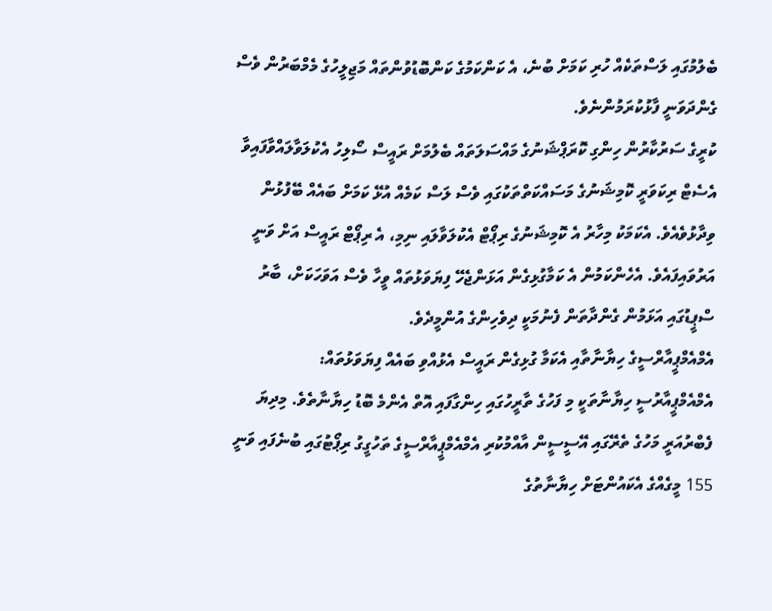ބެލުމުގައި ލަސްތަކެއް ހުރި ކަމަށް ބުނެ، އެ ކަންކަމުގެ ކަންބޮޑުވުންތައް މަޖިލީހުގެ މެމްބަރުން ވެސް ގެންދަވަނީ ފާޅުކުރަމުންނެވެ.
ކުރީގެ ސަރުކާރުން ހިންގި ކޮރަޕްޝަނުގެ މައްސަލަތައް ބެލުމަށް ރައީސް ސޯލިހު އެކުލަވާލައްވާފައިވާ އެސެޓް ރިކަވަރީ ކޮމިޝަނުގެ މަސައްކަތްތަކުގައި ވެސް ލަސް ކަމެއް އުޅޭ ކަމަށް ބައެއް ބޭފުޅުން ވިދާޅުވެއެވެ. އެކަމަކު މިހާރު އެ ކޮމިޝަނުގެ ރިޕޯޓް އެކުލަވާލައި ނިމި، އެ ރިޕޯޓް ރައީސް އަށް ވަނީ އަރުވައިފައެވެ. އެހެންކަމުން އެ ކަމާގުޅިގެން އަޅަންޖެހޭ ފިޔަވަޅުތައް ވީހާ ވެސް އަވަހަކަށް، ބާރު ސްޕީޑުގައި އަޅަމުން ގެންދާތަން ފެނުމަކީ ދިވެހިންގެ އުންމީދެވެ.
އެމްއެމްޕީއާރްސީގެ ހިޔާނާތާއި އެކަމާ ގުޅިގެން ރައީސް އެޅުއްވި ބައެއް ފިޔަވަޅުތައް:
އެމްއެމްޕީއާރުސީ ހިޔާނާތަކީ މި ފަހުގެ ތާރީހުގައި ހިންގާފައި އޮތް އެންމެ ބޮޑު ހިޔާނާތެވެ. މިދިޔަ ފެބްރުއަރީ މަހުގެ ތެރޭގައި އޭސީސީން އާއްމުކުރި އެމްއެމްޕީއާރްސީގެ ތަހުގީގު ރިޕޯޓުގައި ބުނެފައި ވަނީ 155 މީގެއްގެ އެކައުންޓަށް ހިޔާނާތުގެ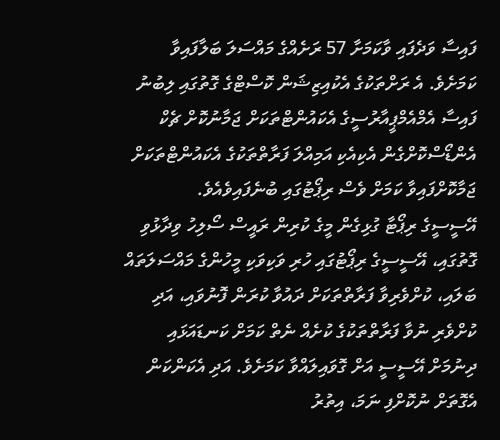ފައިސާ ވަދެފައި ވާކަމަށާ 57 ރަށެއްގެ މައްސަލަ ބަލާފައިވާ ކަމަށެވެ. އެ ރަށްތަކުގެ އެކުއިޒިޝަން ކޮސްޓްގެ ގޮތުގައި ލިބުނު ފައިސާ އެމްއެމްޕީއާރުސީގެ އެކައުންޓްތަކަށް ޖަމާނުކޮށް ޗެކް އެންޑޯސްކޮށްގެން އެކިއެކި އަމިއްލަ ފަރާތްތަކުގެ އެކައުންޓްތަކަށް ޖަމާކޮށްފައިވާ ކަމަށް ވެސް ރިޕޯޓުގައި ބުނެފައިވެއެވެ.
އޭސީސީގެ ރިޕޯޓާ ގުޅިގެން މީގެ ކުރިން ރައީސް ސޯލިހު ވިދާޅުވި ގޮތުގައި، އޭސީސީގެ ރިޕޯޓުގައި ހުރި ވަކިވަކި މީހުންގެ މައްސަލަތައް ބަލައި، ކުށްވެރިވާ ފަރާތްތަކަށް ދައުވާ ކުރަން ފޮނުވައި، އަދި ކުށްވެރި ނުވާ ފަރާތްތަކުގެ ކުށެއް ނެތް ކަމަށް ކަނޑައަޅައި ދިނުމަށް އޭސީސީ އަށް ގޮވައިލައްވާ ކަމަށެވެ. އަދި އެކަންކަން އެގޮތަށް ނުކޮށްފި ނަމަ، އިތުރު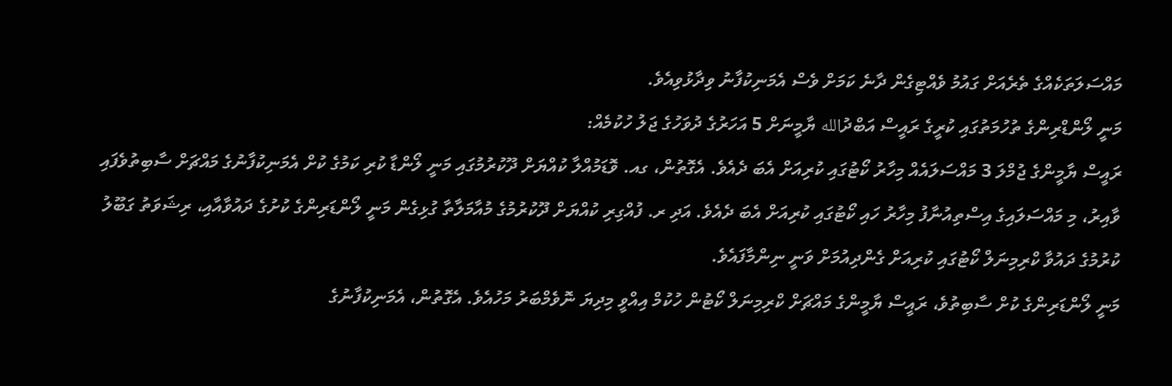މައްސަލަތަކެއްގެ ތެރެއަށް ގައުމު ވެއްޓިގެން ދާނެ ކަމަށް ވެސް އެމަނިކުފާނު ވިދާޅުވިއެވެ.
މަނީ ލޯންޑްރިންގެ ތުހުމަތުގައި ކުރީގެ ރައީސް އަބްދުالله ޔާމީނަށް 5 އަހަރުގެ ދުވަހުގެ ޖަލު ހުކުމެއް:
ރައީސް ޔާމީންގެ ޖުމްލަ 3 މައްސަލައެއް މިހާރު ކޯޓުގައި ކުރިއަށް އެބަ ދެއެވެ. އެގޮތުން، ގއ. ވޮޑަމުއްލާ ކުއްޔަށް ދޫކުރުމުގައި މަނީ ލޯންޑާ ކުރި ކަމުގެ ކުށް އެމަނިކުފާނުގެ މައްޗަށް ސާބިތުވެފައި ވާއިރު، މި މައްސަލައިގެ އިސްތިއުނާފު މިހާރު ހައި ކޯޓުގައި ކުރިއަށް އެބަ ދެއެވެ. އަދި ރ. ފުއްގިރި ކުއްޔަށް ދޫކުރުމުގެ މުއާމަލާތާ ގުޅިގެން މަނީ ލޯންޑަރިންގެ ކުށުގެ ދައުވާއާއި، ރިޝަވަތު ގަބޫލު ކުރުމުގެ ދައުވާ ކްރިމިނަލް ކޯޓުގައި ކުރިއަށް ގެންދިއުމަށް ވަނީ ނިންމާފައެވެ.
މަނީ ލޯންޑަރިންގެ ކުށް ސާބިތުވެ، ރައީސް ޔާމީންގެ މައްޗަށް ކްރިމިނަލް ކޯޓުން ހުކުމް އިއްވީ މިދިޔަ ނޮވެމްބަރު މަހުއެވެ. އެގޮތުން، އެމަނިކުފާނުގެ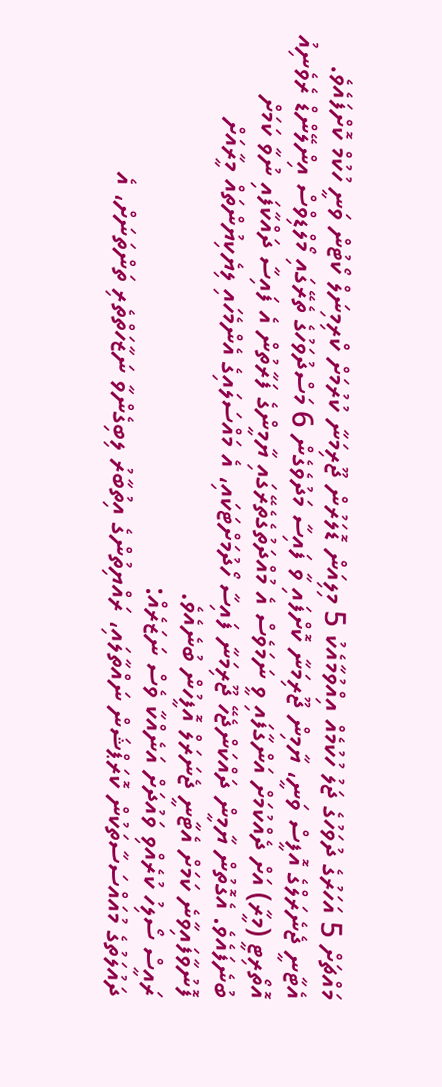މައްޗަށް 5 އަހަރުގެ ދުވަހުގެ ޖަލު ހުކުމެއް އިއްވުމާއެކު 5 މިލިއަން ޑޮލަރުން ޖޫރިމަނާ ކުރުމަށް ކްރިމިނަލް ކޯޓުން ވަނީ ހުކުމް ކޮށްފައެވެ.
އެޓާނީ ޖެނެރަލްގެ އޮފީސް ވަނީ، ޔާމިން ޖޫރިމަނާ ކޮށްފައި ވާ ފައިސާ މަދުވެގެން 6 މަސްދުވަހުގެ ތެރޭގައި މޯލްޑިވްސް އިންލޭންޑް ރެވެނިއު އޮތޯރިޓީ (މީރާ) އަށް ދެއްކުމަށް އަންގާފައި ވީ ނަމަވެސް އެ މުއްދަތުގެތެރޭގައި ޔާމީންގެ ފަރާތުން އެ ފައިސާ ދައްކާފައި ނުވާ ކަމަށް ބުނެފައެވެ. އެގޮތުން ޔާމީން ދައްކަންޖެހޭ ޖޫރިމަނާ ފައިސާ ހޯދުމަށްޓަކައި، އެ މައްސަލައިގެ އެންމެހައި ލިޔެކިޔުންތައް މީރާއަށް ފޮނުވާފައިވާނެ ކަމަށް އެޓާނީ ޖެނަރަލް އޮފީހުން ބުނެއެވެ.
ރައީސް ސޯލިހު ކުރެއްވި ވައުދަށް އަނެއްކާ ވެސް ނަޒަރެއް:
ދައުލަތުގެ މުއައްސަސާތަކުން ކޮރަޕްޝަން ނައްތާލައި، ރައްޔިތުންގެ އިތުބާރު ލިބިގެންވާ ނަޒާހަތްތެރި ތަންތަނަށް، އެ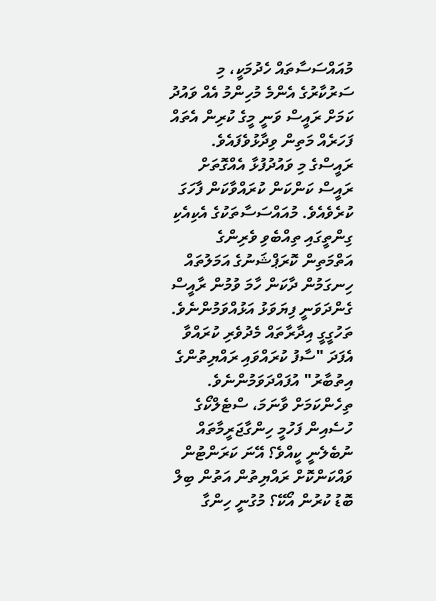މުއައްސަސާތައް ހެދުމަކީ، މި ސަރުކާރުގެ އެންމެ މުހިންމު އެއް ވައުދު ކަމަށް ރައީސް ވަނީ މީގެ ކުރިން އެތައް ފަހަރެއް މަތިން ވިދާޅުވެފައެވެ.
ރައީސްގެ މި ވައުދުފުޅާ އެއްގޮތަށް ރައީސް ކަންކަން ކުރައްވާކަން ފާހަގަ ކުރެވެއެވެ. މުއައްސަސާތަކުގެ އެކިއެކި ގިންތީގައި ތިއްބެވި ވެރިންގެ އަތްމަތިން ކޮރަޕްޝަނުގެ އަމަލުތައް ހިނގަމުން ދާކަން ހާމަ ވުމުން ރާއީސް ގެންދަވަނީ ފިޔަވަޅު އަޅުއްވަމުންނެވެ. ތަހުގީގީ އިދާރާތައް މެދުވެރި ކުރައްވާ އެފަދަ "ސާފު ކުރައްވައި ރައްޔިތުންގެ އިތުބާރު" އުފައްދަވަމުންނެވެ.
ތިހެންކަމަށް ވާނަމަ، ސްޓެލްކޯގެ ހުސެއިން ފަހުމީ ހިންގާޖަރީމާތައް ނުބެލެނީ ކީއްވެ؟ އޭނަ ކަރަންޓުން ވައްކަންކޮށް ރައްޔިތުން އަތުން ބިލް ބޮޑު ކުރުން އޯކޭ؟ މުގުނީ ހިންގާ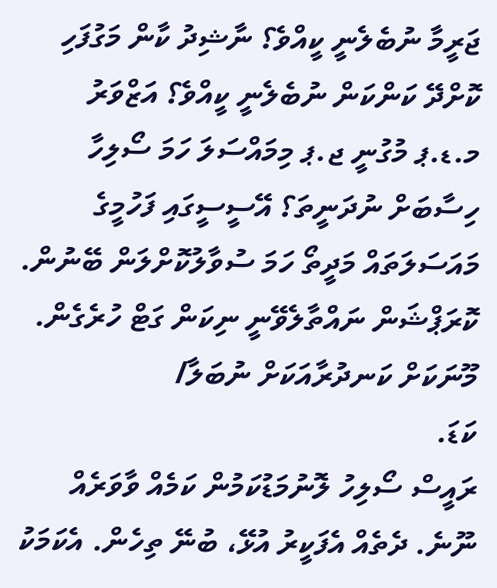ޖަރީމާ ނުބެލެނީ ކީއްވެ؟ ނާޝިދު ކާން މަގުފަހި ކޮށްދޭ ކަންކަން ނުބެލެނީ ކީއްވެ؟ އަޒްވަރު މ.ޑ.ޕ މުގުނީ ޖ.ޕ މިމައްސަލަ ހަމަ ސޯލިހާ ހިސާބަށް ނުދަނީތަ؟ އޭސީސީގައި ފަހުމީގެ މައަސަލަތައް މަދީތޯ ހަމަ ސުވާލުކޮށްލަން ބޭނުން.
ކޮރަޕްޝަން ނައްތާލެވޭނީ ނިކަން ގަޓް ހުރެގެން. މޫނަކަށް ކަނދުރާއަކަށް ނުބަލާ/
ކަޑަ.
ރައީސް ސޯލިހު ލޮނުމަޑުކަމުން ކަމެއް ވާވަރެއް ނޫނެ. ދެތެއް އެފަކީރު އުޅޭ، ބުނޭ ތިހެން. އެކަމަކު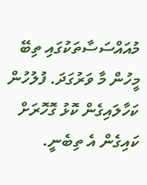މުއައްސަސާތަކުގައި ތިބޭ މީހުން މާ ވަރުގަދަ. ފުލުހުން ކަހާލައިގެން ކޮޅު ގޮހޮރަށް ކައިގެން އެ ތިބެނީ.